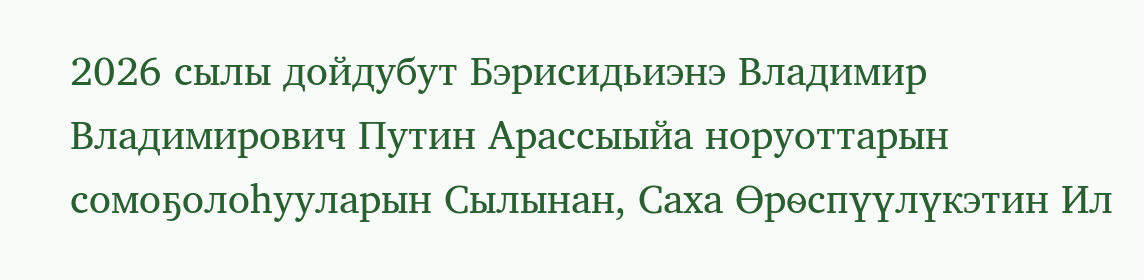2026 сылы дойдубут Бэрисидьиэнэ Владимир Владимирович Путин Арассыыйа норуоттарын сомоҕолоһууларын Сылынан, Саха Өрѳспүүлүкэтин Ил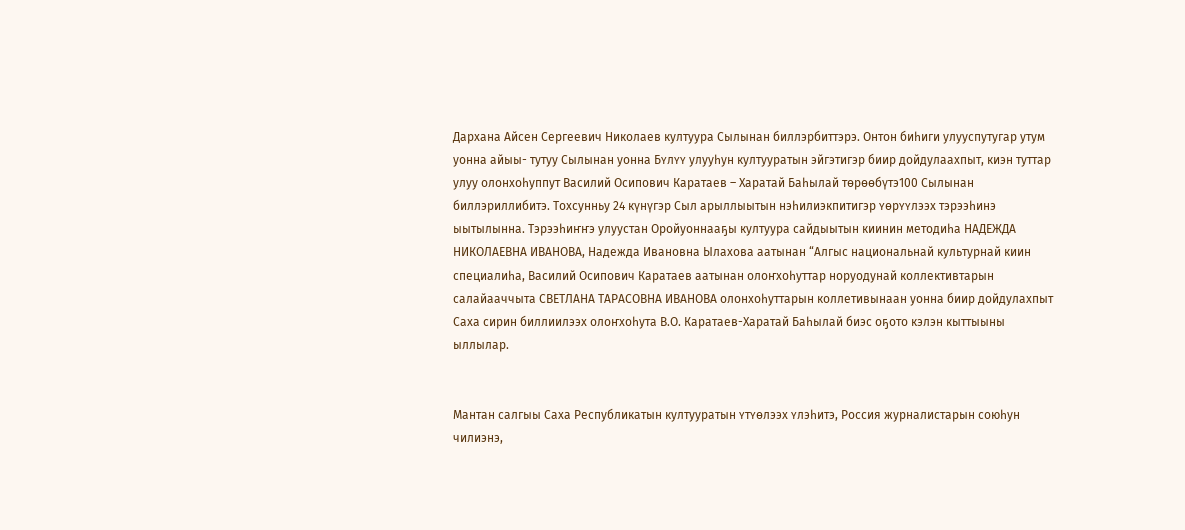Дархана Айсен Сергеевич Николаев култуура Сылынан биллэрбиттэрэ. Онтон биһиги улууспутугар утум уонна айыы- тутуу Сылынан уонна Бʏлʏʏ улууһун култууратын эйгэтигэр биир дойдулаахпыт, киэн туттар улуу олонхоһуппут Василий Осипович Каратаев – Харатай Баһылай төрөөбүтэ100 Сылынан биллэриллибитэ. Тохсунньу 24 күнүгэр Сыл арыллыытын нэһилиэкпитигэр ʏɵрʏʏлээх тэрээһинэ ыытылынна. Тэрээһиҥҥэ улуустан Оройуоннааҕы култуура сайдыытын киинин методиһа НАДЕЖДА НИКОЛАЕВНА ИВАНОВА, Надежда Ивановна Ылахова аатынан “Алгыс национальнай культурнай киин специалиһа, Василий Осипович Каратаев аатынан олоҥхоһуттар норуодунай коллективтарын салайааччыта СВЕТЛАНА ТАРАСОВНА ИВАНОВА олонхоһуттарын коллетивынаан уонна биир дойдулахпыт Саха сирин биллиилээх олоҥхоһута В.О. Каратаев-Харатай Баһылай биэс оҕото кэлэн кыттыыны ыллылар.


Мантан салгыы Саха Республикатын култууратын ʏтʏɵлээх ʏлэһитэ, Россия журналистарын союһун чилиэнэ,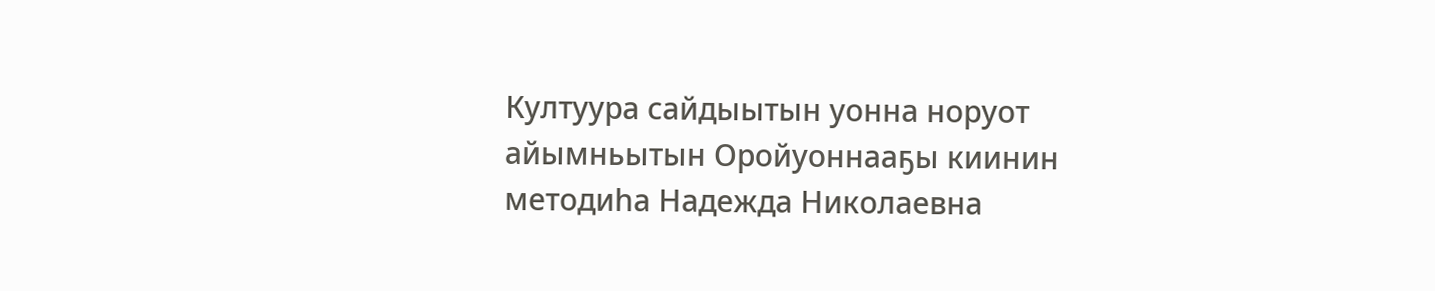Култуура сайдыытын уонна норуот айымньытын Оройуоннааҕы киинин методиһа Надежда Николаевна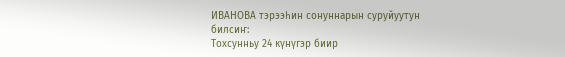ИВАНОВА тэрээһин сонуннарын суруйуутун билсиҥ:
Тохсунньу 24 күнүгэр биир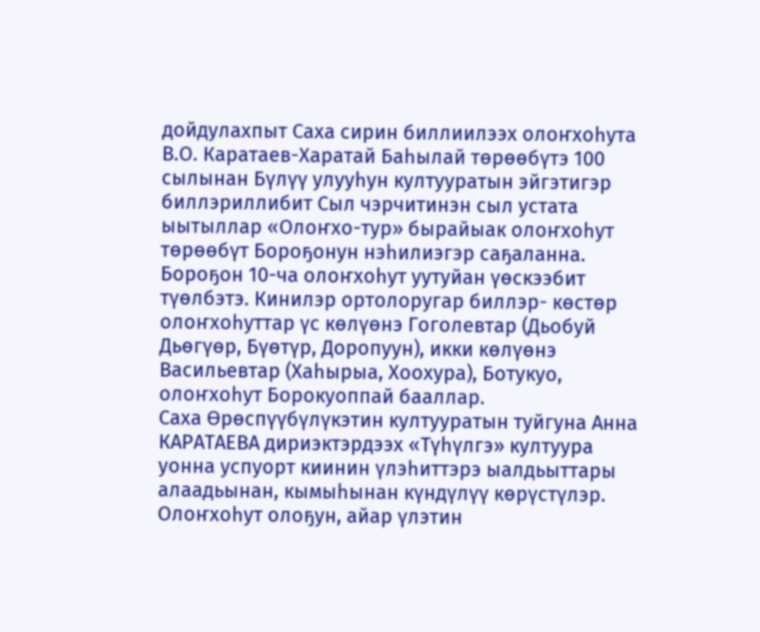дойдулахпыт Саха сирин биллиилээх олоҥхоһута В.О. Каратаев-Харатай Баһылай төрөөбүтэ 100 сылынан Бүлүү улууһун култууратын эйгэтигэр биллэриллибит Сыл чэрчитинэн сыл устата ыытыллар «Олоҥхо-тур» бырайыак олоҥхоһут төрөөбүт Бороҕонун нэһилиэгэр саҕаланна. Бороҕон 10-ча олоҥхоһут уутуйан үөскээбит түөлбэтэ. Кинилэр ортолоругар биллэр- көстөр олоҥхоһуттар үс көлүөнэ Гоголевтар (Дьобуй Дьөгүөр, Бүөтүр, Доропуун), икки көлүөнэ Васильевтар (Хаһырыа, Хоохура), Ботукуо, олоҥхоһут Борокуоппай бааллар.
Саха Өрөспүүбүлүкэтин култууратын туйгуна Анна КАРАТАЕВА дириэктэрдээх «Түһүлгэ» култуура уонна успуорт киинин үлэһиттэрэ ыалдьыттары алаадьынан, кымыһынан күндүлүү көрүстүлэр.
Олоҥхоһут олоҕун, айар үлэтин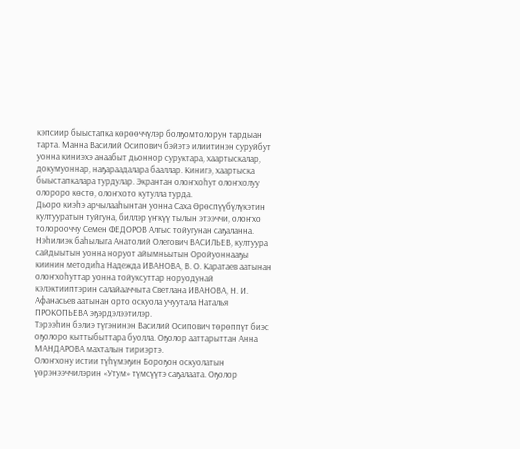кэпсиир быыстапка көрөөччүлэр болҕомтолорун тардыан тарта. Манна Василий Осипович бэйэтэ илиитинэн суруйбут уонна киниэхэ анаабыт дьоннор суруктара, хаартыскалар, докумуоннар, наҕараадалара бааллар. Кинигэ, хаартыска быыстапкалара турдулар. Экрантан олоҥхоһут олоҥхолуу олороро көстө, олоҥхото кутулла турда.
Дьоро киэһэ арчылааһынтан уонна Саха Өрөспүүбүлүкэтин култууратын туйгуна, биллэр үҥкүү тылын этээччи, олоҥхо толорооччу Семен ФЕДОРОВ Алгыс тойугунан саҕаланна.
Нэһилиэк баһылыга Анатолий Олегович ВАСИЛЬЕВ, култуура сайдыытын уонна норуот айымньытын Оройуоннааҕы киинин методиһа Надежда ИВАНОВА, В. О. Каратаев аатынан олоҥхоһуттар уонна тойуксуттар норуодунай кэлэктииптэрин салайааччыта Светлана ИВАНОВА, Н. И. Афанасьев аатынан орто оскуола учуутала Наталья ПРОКОПЬЕВА эҕэрдэлээтилэр.
Тэрээһин бэлиэ түгэнинэн Василий Осипович төрөппүт биэс оҕолоро кыттыбыттара буолла. Оҕолор ааттарыттан Анна МАНДАРОВА махталын тириэртэ.
Олоҥхону истии түһүмэҕин Бороҕон оскуолатын үөрэнээччилэрин «Утум» түмсүүтэ саҕалаата. Оҕолор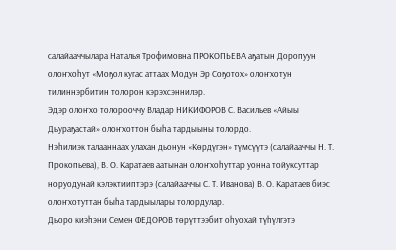салайааччылара Наталья Трофимовна ПРОКОПЬЕВА аҕатын Доропуун олоҥхоһут «Моҕол кугас аттаах Модун Эр Соҕотох» олоҥхотун тилиннэрбитин толорон кэрэхсэннилэр.
Эдэр олоҥхо толорооччу Владар НИКИФОРОВ С. Васильев «Айыы Дьураҕастай» олоҥхоттон быһа тардыыны толордо.
Нэһилиэк талааннаах улахан дьонун «Көрдүгэн» түмсүүтэ (салайааччы Н. Т. Прокопьева), В. О. Каратаев аатынан олоҥхоһуттар уонна тойуксуттар норуодунай кэлэктииптэрэ (салайааччы С. Т. Иванова) В. О. Каратаев биэс олоҥхотуттан быһа тардыылары толордулар.
Дьоро киэһэни Семен ФЕДОРОВ төрүттээбит оһуохай түһүлгэтэ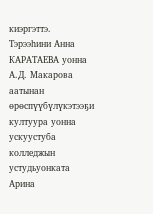киэргэттэ.
Тэрээһини Анна КАРАТАЕВА уонна А.Д. Макарова аатынан өрөспүүбүлүкэтээҕи култуура уонна ускуустуба колледжын устудьуонката Арина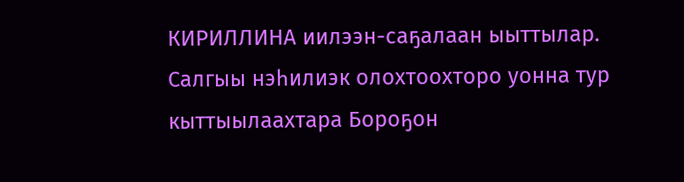КИРИЛЛИНА иилээн-саҕалаан ыыттылар.
Салгыы нэһилиэк олохтоохторо уонна тур кыттыылаахтара Бороҕон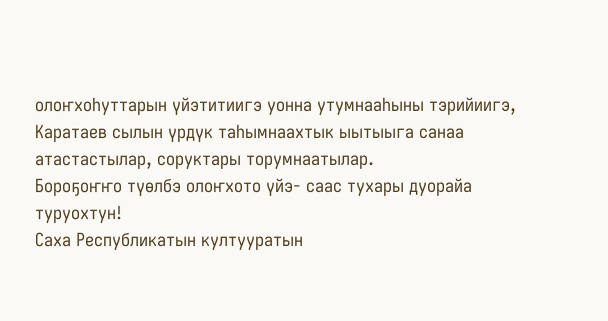олоҥхоһуттарын үйэтитиигэ уонна утумнааһыны тэрийиигэ, Каратаев сылын үрдүк таһымнаахтык ыытыыга санаа атастастылар, соруктары торумнаатылар.
Бороҕоҥҥо түөлбэ олоҥхото үйэ- саас тухары дуорайа туруохтун!
Саха Республикатын култууратын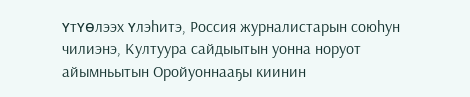ʏтʏɵлээх ʏлэһитэ, Россия журналистарын союһун чилиэнэ, Култуура сайдыытын уонна норуот айымньытын Оройуоннааҕы киинин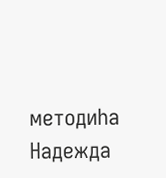методиһа Надежда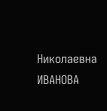Николаевна ИВАНОВА